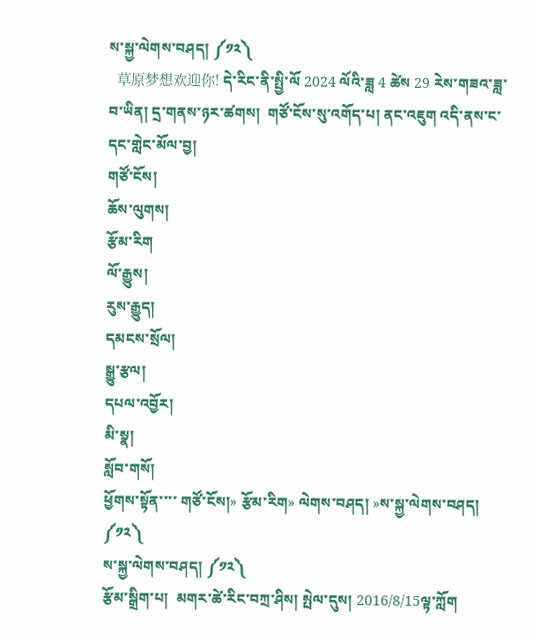ས་སྐྱ་ལེགས་བཤད། ༼༡༢༽
  草原梦想欢迎你! དེ་རིང་ནི་སྤྱི་ལོ 2024 ལོའི་ཟླ 4 ཚེས 29 རེས་གཟའ་ཟླ་བ་ཡིན། དྲ་གནས་ཉར་ཚགས།  གཙོ་ངོས་སུ་འགོད་པ། ནང་འཇུག འདི་ནས་ང་དང་གླེང་མོལ་བྱ།
གཙོ་ངོས།
ཆོས་ལུགས།
རྩོམ་རིག
ལོ་རྒྱུས།
རུས་རྒྱུད།
དམངས་སྲོལ།
སྒྱུ་རྩལ།
དཔལ་འབྱོར།
མི་སྣ།
སློབ་གསོ།
ཕྱོགས་སྟོན་་་་ གཙོ་ངོས།» རྩོམ་རིག» ལེགས་བཤད། »ས་སྐྱ་ལེགས་བཤད། ༼༡༢༽
ས་སྐྱ་ལེགས་བཤད། ༼༡༢༽
རྩོམ་སྒྲིག་པ།  མགར་ཚེ་རིང་བཀྲ་ཤིས། སྤེལ་དུས། 2016/8/15ལྟ་ཀློག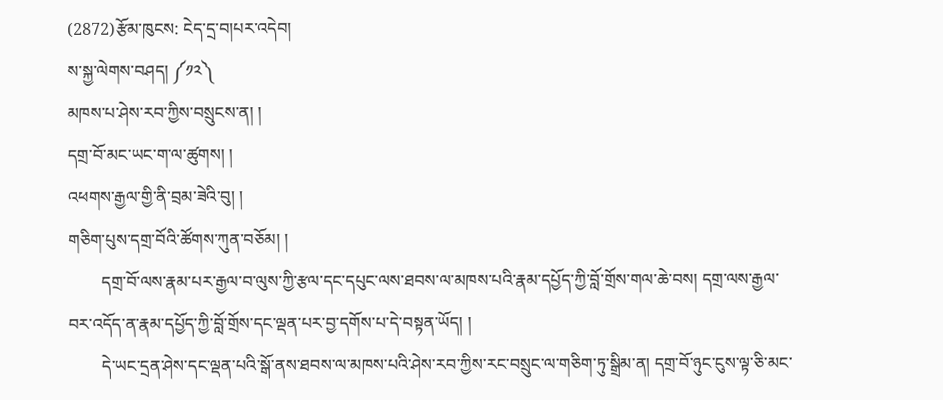(2872)རྩོམ་ཁུངས: ངེད་དྲ་བ།པར་འདེབ།
ས་སྐྱ་ལེགས་བཤད། ༼༡༢༽
མཁས་པ་ཤེས་རབ་ཀྱིས་བསྲུངས་ན། །
དགྲ་བོ་མང་ཡང་ག་ལ་ཚུགས། །
འཕགས་རྒྱལ་གྱི་ནི་བྲམ་ཟེའི་བུ། །
གཅིག་པུས་དགྲ་བོའི་ཚོགས་ཀུན་བཅོམ། །
        དགྲ་བོ་ལས་རྣམ་པར་རྒྱལ་བ་ལུས་ཀྱི་རྩལ་དང་དཔུང་ལས་ཐབས་ལ་མཁས་པའི་རྣམ་དཔྱོད་ཀྱི་བློ་གྲོས་གལ་ཆེ་བས། དགྲ་ལས་རྒྱལ་བར་འདོད་ན་རྣམ་དཔྱོད་ཀྱི་བློ་གྲོས་དང་ལྡན་པར་བྱ་དགོས་པ་དེ་བསྟན་ཡོད། །
        དེ་ཡང་དྲན་ཤེས་དང་ལྡན་པའི་སྒོ་ནས་ཐབས་ལ་མཁས་པའི་ཤེས་རབ་ཀྱིས་རང་བསྲུང་ལ་གཅིག་ཏུ་སྒྲིམ་ན། དགྲ་བོ་ཉུང་ངུས་ལྟ་ཅི་མང་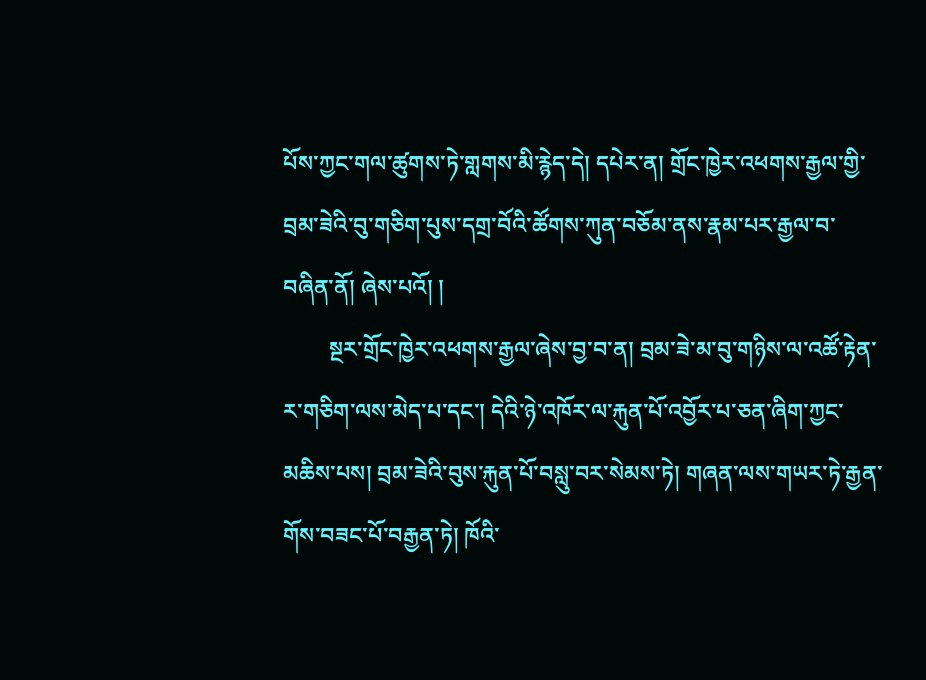པོས་ཀྱང་གལ་ཚུགས་ཏེ་གླགས་མི་རྙེད་དེ། དཔེར་ན། གྲོང་ཁྱེར་འཕགས་རྒྱལ་གྱི་བྲམ་ཟེའི་བུ་གཅིག་པུས་དགྲ་བོའི་ཚོགས་ཀུན་བཅོམ་ནས་རྣམ་པར་རྒྱལ་བ་བཞིན་ནོ། ཞེས་པའོ། །
        སྔར་གྲོང་ཁྱེར་འཕགས་རྒྱལ་ཞེས་བྱ་བ་ན། བྲམ་ཟེ་མ་བུ་གཉིས་ལ་འཚོ་རྟེན་ར་གཅིག་ལས་མེད་པ་དང་། དེའི་ཉེ་འཁོར་ལ་རྐུན་པོ་འབྱོར་པ་ཅན་ཞིག་ཀྱང་མཆིས་པས། བྲམ་ཟེའི་བུས་རྐུན་པོ་བསླུ་བར་སེམས་ཏེ། གཞན་ལས་གཡར་ཏེ་རྒྱན་གོས་བཟང་པོ་བརྒྱན་ཏེ། ཁོའི་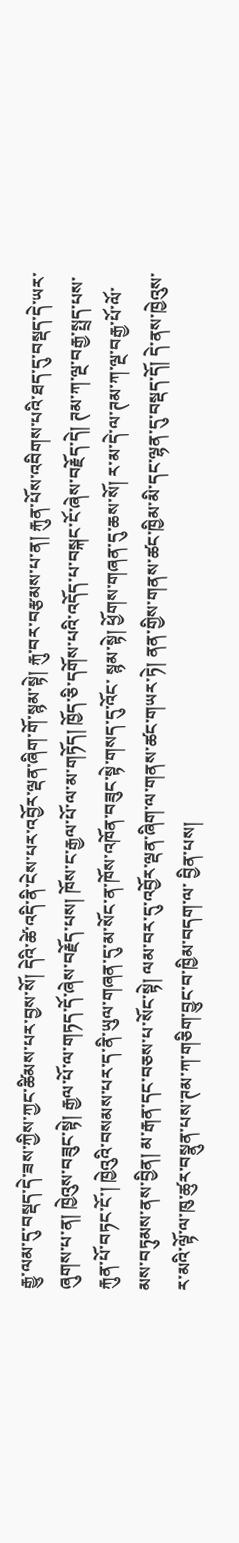རྒྱུ་ལམ་དུ་བསྡད་དེ་ཟས་ཀྱིས་ཀྱང་ཚིམས་པར་བྱས་སོ། དེའི་ཚེ་འདི་ནི་ངེས་པར་འབྱོར་ལྡན་ཞིག་གོ་སྙམ་སྟེ། རྐུ་བར་བརྩམས་པ་ན། རྐུན་པོས་འབིགས་པའི་ཐད་དུ་བསྡད་དེ་ཡར་ཞུགས་པ་ན། ཁྱེའུས་བཟུང་སྟེ། རྒྱལ་པོ་ལ་གཏད་དོ་ཞེས་བརྗོད་པས། ཁོས་ང་རྒྱལ་པོ་ལ་མ་གཏོད། ཁྱོད་ཅི་དགོས་པའི་འདོད་པ་བསྐང་ངོ་ཞེས་བརྗོད་དེ། ཊམ་ཀ་ལྔ་བརྒྱ་སྤྲད་པས་རྐུན་པོ་བཏང་ངོ་། ཁྱེའུའི་བསམས་པར་ད་ནི་ཡུལ་གཞན་དུ་མ་སོང་ན་ཁོས་འཁོན་བཟུང་སྟེ་གསད་དུ་འོང་ སྙམ་སྟེ། ཕྱོགས་གཞན་དུ་ཆས་སོ། ར་མ་དེ་ལ་ཊམ་ཀ་ལྔ་བརྒྱ་པོ་ལོ་མས་བཏུམས་ནས་བྱིན། མ་རྒན་དང་བཅས་པ་སོང་སྟེ། ལམ་བར་དུ་འབྱོར་ལྡན་ཞིག་ལ་གནས་ཚང་གཡར་ཏེ། ནན་གྱིས་གནས་ཚང་ཁྱིམ་མི་དང་ལྷན་དུ་བསྡད་དོ། དེ་ནས་ཁྱེའུས་ར་མའི་ལྟོ་ལ་ཁུ་ཚུར་བསྣུན་པས་ཊམ་ཀ་གཅིག་བྱུང་བ་ཁྱིམ་བདག་ལ་ བྱིན་པས།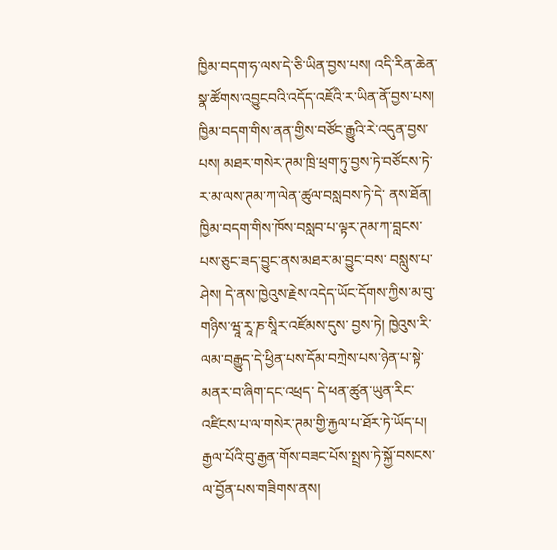ཁྱིམ་བདག་ཧ་ལས་དེ་ཅི་ཡིན་བྱས་པས། འདི་རིན་ཆེན་སྣ་ཚོགས་འབྱུངབའི་འདོད་འཇོའི་ར་ཡིན་ནོ་བྱས་པས། ཁྱིམ་བདག་གིས་ནན་གྱིས་བཙོང་རྒྱུའི་རེ་འདུན་བྱས་པས། མཐར་གསེར་ཊམ་ཁྲི་ཕྲག་ཏུ་བྱས་ཏེ་བཙོངས་ཏེ་ར་མ་ལས་ཊམ་ཀ་ལེན་ཚུལ་བསླབས་ཏེ་དེ་ ནས་ཐོན། ཁྱིམ་བདག་གིས་ཁོས་བསླབ་པ་ལྟར་ཊམ་ཀ་བླངས་པས་ཅུང་ཟད་བྱུང་ནས་མཐར་མ་བྱུང་བས་ བསླུས་པ་ཤེས། དེ་ནས་ཁྱེའུས་རྗེས་འདེད་ཡོང་དོགས་ཀྱིས་མ་བུ་གཉིས་ཝཱ་རཱ་ཎ་སཱིར་འཛོམས་དུས་ བྱས་ཏེ། ཁྱེའུས་རི་ལམ་བརྒྱུད་དེ་ཕྱིན་པས་དོམ་བཀྲེས་པས་ཉེན་པ་སྟེ་མནར་བ་ཞིག་དང་འཕྲད་ དེ་ཕན་ཚུན་ཡུན་རིང་འཛིངས་པ་ལ་གསེར་ཊམ་གྱི་རྐྱལ་པ་ཐོར་ཏེ་ཡོད་པ། རྒྱལ་པོའི་བུ་རྒྱན་གོས་བཟང་པོས་སྤྲས་ཏེ་སྐྱོ་བསངས་ལ་བྱོན་པས་གཟིགས་ནས།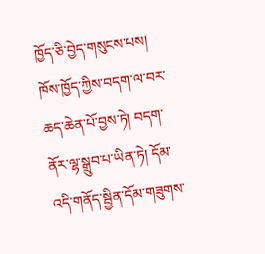ཁྱོད་ཅི་བྱེད་གསུངས་པས། ཁོས་ཁྱོད་ཀྱིས་བདག་ལ་བར་ཆད་ཆེན་པོ་བྱས་ཏེ། བདག་ནོར་ལྷ་སྒྲུབ་པ་ཡིན་ཏེ། དོམ་འདི་གནོད་སྦྱིན་དོམ་གཟུགས་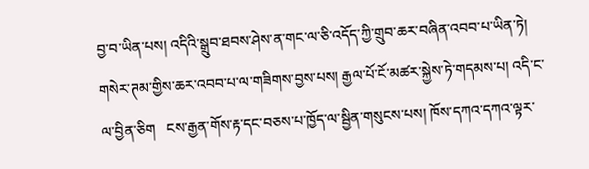བྱ་བ་ཡིན་པས། འདིའི་སྒྲུབ་ཐབས་ཤེས་ན་གང་ལ་ཅི་འདོད་ཀྱི་གྲུབ་ཆར་བཞིན་འབབ་པ་ཡིན་ཏེ། གསེར་ཊམ་གྱིས་ཆར་འབབ་པ་ལ་གཟིགས་བྱས་པས། རྒྱལ་པོ་ངོ་མཚར་སྐྱེས་ཏེ་གདམས་པ། འདི་ང་ལ་བྱིན་ཅིག   ངས་རྒྱན་གོས་རྟ་དང་བཅས་པ་ཁྱོད་ལ་སྦྱིན་གསུངས་པས། ཁོས་དཀའ་དཀའ་ལྟར་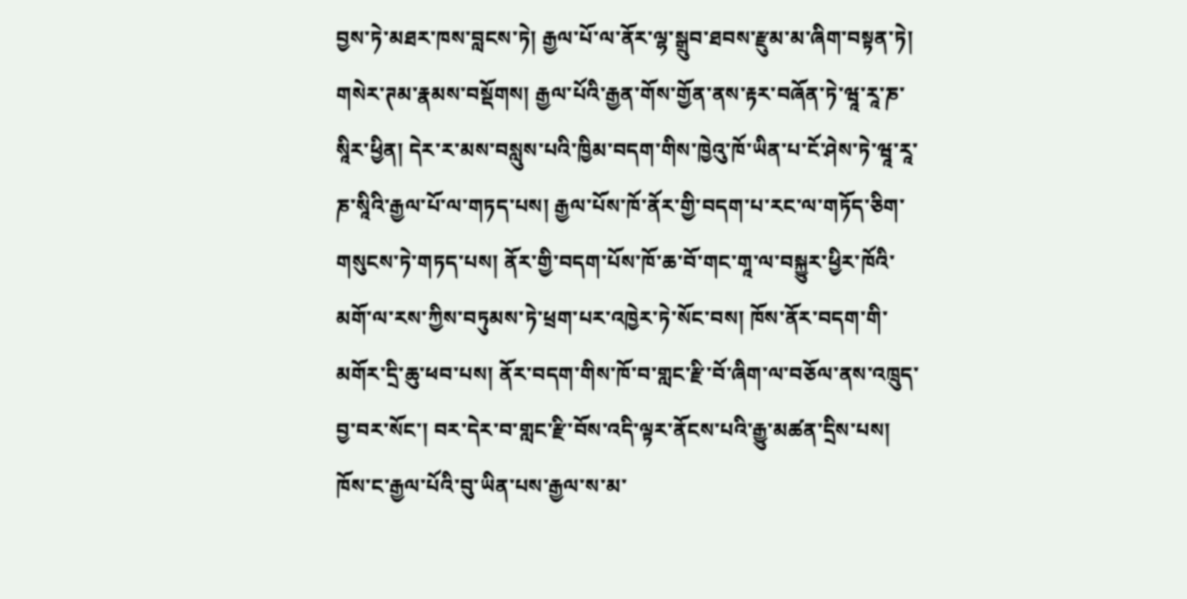བྱས་ཏེ་མཐར་ཁས་བླངས་ཏེ། རྒྱལ་པོ་ལ་ནོར་ལྷ་སྒྲུབ་ཐབས་རྫུམ་མ་ཞིག་བསྟན་ཏེ། གསེར་ཊམ་རྣམས་བསྡོགས། རྒྱལ་པོའི་རྒྱན་གོས་གྱོན་ནས་རྟར་བཞོན་ཏེ་ཝཱ་རཱ་ཎ་སཱིར་ཕྱིན། དེར་ར་མས་བསླུས་པའི་ཁྱིམ་བདག་གིས་ཁྱེའུ་ཁོ་ཡིན་པ་ངོ་ཤེས་ཏེ་ཝཱ་རཱ་ཎ་སཱིའི་རྒྱལ་པོ་ལ་གཏད་པས། རྒྱལ་པོས་ཁོ་ནོར་གྱི་བདག་པ་རང་ལ་གཏོད་ཅིག་གསུངས་ཏེ་གཏད་པས། ནོར་གྱི་བདག་པོས་ཁོ་ཆ་བོ་གང་གཱ་ལ་བསྐྱུར་ཕྱིར་ཁོའི་མགོ་ལ་རས་ཀྱིས་བཏུམས་ཏེ་ཕྲག་པར་འཁྱེར་ཏེ་སོང་བས། ཁོས་ནོར་བདག་གི་མགོར་དྲི་ཆུ་ཕབ་པས། ནོར་བདག་གིས་ཁོ་བ་གླང་རྫི་བོ་ཞིག་ལ་བཅོལ་ནས་འཁྲུད་བྱ་བར་སོང་། བར་དེར་བ་གླང་རྫི་བོས་འདི་ལྟར་ནོངས་པའི་རྒྱུ་མཚན་དྲིས་པས། ཁོས་ང་རྒྱལ་པོའི་བུ་ཡིན་པས་རྒྱལ་ས་མ་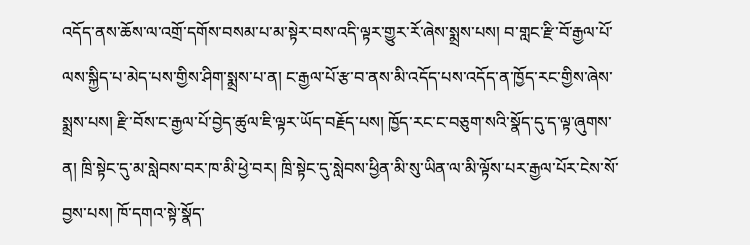འདོད་ནས་ཆོས་ལ་འགྲོ་དགོས་བསམ་པ་མ་སྟེར་བས་འདི་ལྟར་གྱུར་རོ་ཞེས་སྨྲས་པས། བ་གླང་རྫི་བོ་རྒྱལ་པོ་ལས་སྐྱིད་པ་མེད་པས་གྱིས་ཤིག་སྨྲས་པ་ན། ང་རྒྱལ་པོ་རྩ་བ་ནས་མི་འདོད་པས་འདོད་ན་ཁྱོད་རང་གྱིས་ཞེས་སྨྲས་པས། རྫི་བོས་ང་རྒྱལ་པོ་བྱེད་ཚུལ་ཇི་ལྟར་ཡོད་བརྗོད་པས། ཁྱོད་རང་ང་བཅུག་སའི་སྣོད་དུ་ད་ལྟ་ཞུགས་ན། ཁྲི་སྟེང་དུ་མ་སླེབས་བར་ཁ་མི་ཕྱེ་བར། ཁྲི་སྟེང་དུ་སླེབས་ཕྱིན་མི་སུ་ཡིན་ལ་མི་ལྟོས་པར་རྒྱལ་པོར་ངེས་སོ་བྱས་པས། ཁོ་དགའ་སྟེ་སྣོད་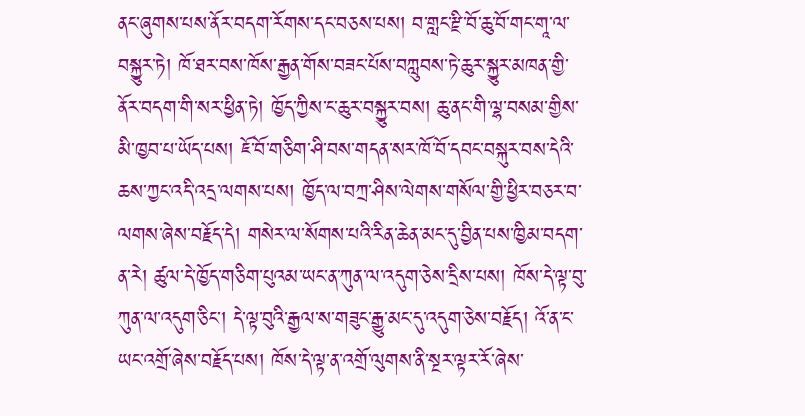ནང་ཞུགས་པས་ནོར་བདག་རོགས་དང་བཅས་པས། བ་གླང་རྫི་བོ་ཆུ་བོ་གང་གཱ་ལ་བསྐྱུར་ཏེ། ཁོ་ཐར་བས་ཁོས་རྒྱན་གོས་བཟང་པོས་བཀླུབས་ཏེ་ཆུར་སྐྱུར་མཁན་གྱི་ནོར་བདག་གི་སར་ཕྱིན་ཏེ། ཁྱོད་ཀྱིས་ང་ཆུར་བསྐྱུར་བས། ཆུ་ནང་གི་ལྷ་བསམ་གྱིས་མི་ཁྱབ་པ་ཡོད་པས། ཇོ་བོ་གཅིག་ཤི་བས་གདན་སར་ཁོ་བོ་དབང་བསྐུར་བས་དེའི་ཆས་ཀྱང་འདི་འདྲ་ལགས་པས། ཁྱོད་ལ་བཀྲ་ཤིས་ལེགས་གསོལ་གྱི་ཕྱིར་བཅར་བ་ལགས་ཞེས་བརྗོད་དེ། གསེར་ལ་སོགས་པའི་རིན་ཆེན་མང་དུ་བྱིན་པས་ཁྱིམ་བདག་ན་རེ། ཚུལ་དེ་ཁྱོད་གཅིག་པུའམ་ཡང་ན་ཀུན་ལ་འདུག་ཅེས་དྲིས་པས། ཁོས་དེ་ལྟ་བུ་ཀུན་ལ་འདུག་ཅིང་། དེ་ལྟ་བུའི་རྒྱལ་ས་གཟུང་རྒྱུ་མང་དུ་འདུག་ཅེས་བརྗོད། འོ་ན་ང་ཡང་འགྲོ་ཞེས་བརྗོད་པས། ཁོས་དེ་ལྟ་ན་འགྲོ་ལུགས་ནི་སྔར་ལྟར་རོ་ཞེས་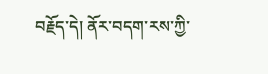བརྗོད་དེ། ནོར་བདག་རས་ཀྱི་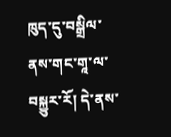ཁུད་དུ་བསྒྲིལ་ནས་གང་གཱ་ལ་བསྐྱུར་རོ། དེ་ནས་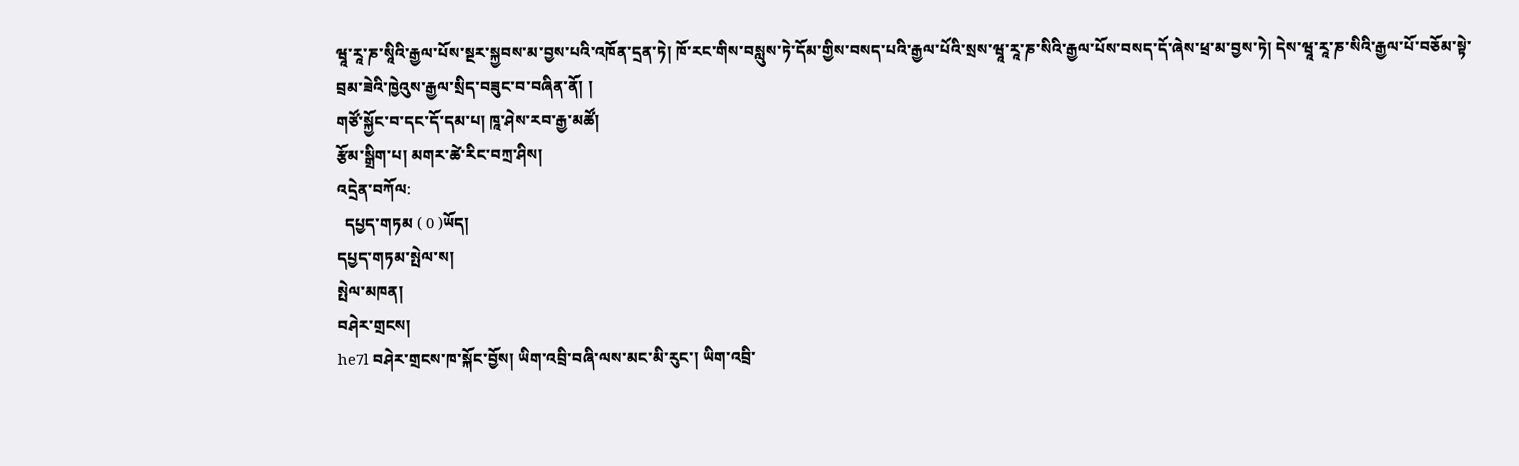ཝཱ་རཱ་ཎ་སཱིའི་རྒྱལ་པོས་སྔར་སྐྱབས་མ་བྱས་པའི་འཁོན་དྲན་ཏེ། ཁོ་རང་གིས་བསླུས་ཏེ་དོམ་གྱིས་བསད་པའི་རྒྱལ་པོའི་སྲས་ཝཱ་རཱ་ཎ་སིའི་རྒྱལ་པོས་བསད་དོ་ཞེས་ཕྲ་མ་བྱས་ཏེ། དེས་ཝཱ་རཱ་ཎ་སིའི་རྒྱལ་པོ་བཅོམ་སྟེ་བྲམ་ཟེའི་ཁྱེའུས་རྒྱལ་སྲིད་བཟུང་བ་བཞིན་ནོ། །
གཙོ་སྐྱོང་བ་དང་དོ་དམ་པ། ཁཱ་ཤེས་རབ་རྒྱ་མཚོ།
རྩོམ་སྒྲིག་པ། མགར་ཚེ་རིང་བཀྲ་ཤིས།
འདྲེན་བཀོལ:
  དཔྱད་གཏམ ( 0 )ཡོད།
དཔྱད་གཏམ་སྤེལ་ས།
སྤེལ་མཁན།
བཤེར་གྲངས།
he7l བཤེར་གྲངས་ཁ་སྐོང་བྱོས། ཡིག་འབྲི་བཞི་ལས་མང་མི་རུང་། ཡིག་འབྲི་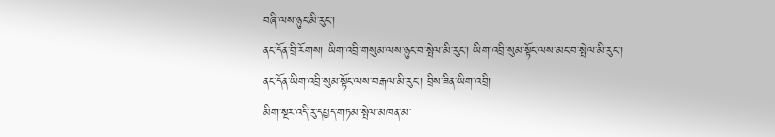བཞི་ལས་ཉུང་མི་རུང་།
ནང་དོན་བྲི་རོགས། ཡིག་འབྲི་གསུམ་ལས་ཉུང་བ་སྤེལ་མི་རུང་། ཡིག་འབྲི་སུམ་སྟོང་ལས་མང་བ་སྤེལ་མི་རུང་།
ནང་དོན་ཡིག་འབྲི་སུམ་སྟོང་ལས་བརྒལ་མི་རུང་། བྲིས་ཟིན་ཡིག་འབྲི།
མིག་སྔར་འདི་རུ་དཔྱད་གཏམ་སྤེལ་མཁན་མ་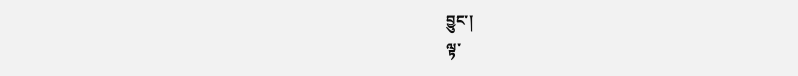བྱུང་།
ལྟ་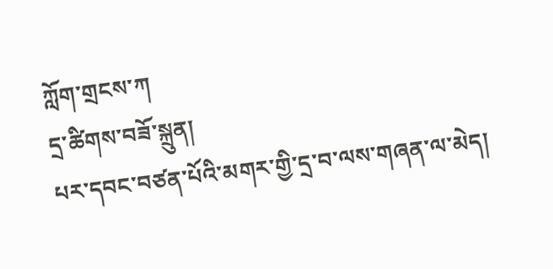ཀློག་གྲངས་ཀ
དྲ་ཚིགས་བཟོ་སྐྲུན།
པར་དབང་བཙན་པོའི་མགར་གྱི་དྲ་བ་ལས་གཞན་ལ་མེད།